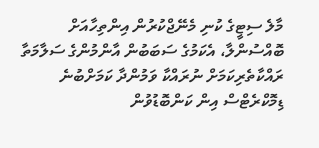މާލެ ސިޓީގެ ކުނި މެނޭޖްކުރުން އިންތިހާއަށް ބޮއްސުންލާ، އެކަމުގެ ސަބަބުން އާންމުންގެ ސަލާމަތާ ރައްކާތެރިކަމަށް ނުރައްކާ ވަމުންދާ ކަމަށްބުނެ ޑިމޮކްރެޓްސް އިން ކަންބޮޑުވުން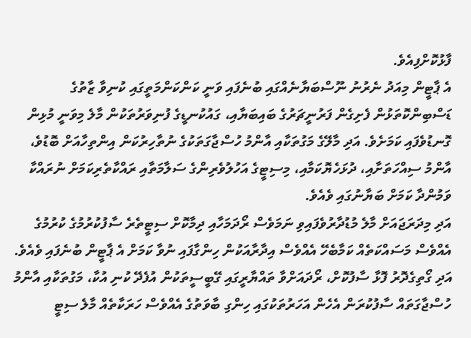ފާޅުކޮށްފިއެވެ.
އެ ޕާޓީން މިއަދު ނެރުނު ނޫސްބަޔާނެއްގައި ބުނެފައި ވަނީ ކަންކަންމަތީގައި ކުނިވާ ޒާތުގެ ޑަސްބިންކޮތަޅުން ފެށިގެން ފަރުނީޗަރުގެ ބައިބަޔާއި، ގައުކުނޑީގެ ފުނިވަރުތަކުން މާލެ މިވަނީ މުޅިން ގޮނޑުވެފައި ކަމަށެވެ. އަދި މާލޭގެ މަގުތަކާއި އާންމު ހުސްޖާގަތަކުގެ ނުތާހިރުކަން އިންތިހާއަށް ބޮޑުވެ، އާންމު ސިއްހަތަށާއި، ދުޅަހެޔޮކަމާއި، މިސިޓީގެ އަހުލުވެރިންގެ ސަލާމަތާއި ރައްކާތެރިކަމަށް ނުރައްކާ ވަމުންދާ ކަމަށް ބަޔާނުގައި ވެއެވެ.
އަދި މިދަރަޖައަށް މާލެ މުޑުދާރުވެފައިވި ނަމަވެސް ރޯދަމަހާއި ދިމާކޮށް ސިޓީތެރެ ސާފުކުރުމުގެ ކުރުމުގެ އެއްވެސް މަސައްކަތެއް ކަމާބެހޭ އެއްވެސް އިދާރާއަކުން ހިންގާފައި ނުވާ ކަމަށް އެ ޕާޓީން ބުނެފައި ވެއެވެ. އަދި ގޯތިގެދޮރު ފޮޅާ ސާފުކޮށް، ރޯދައަށްވާ ތައްޔާރީގައި ގޭބީސީތަކުން އުފެދޭ ކުނި އުކާ، މަގުތަކާއި އާންމު ހުސްޖާގަތައް ސާފުކުރަން އެހެން އަހަރުތަކުގައި ހިންގި ބާވަތުގެ އެއްވެސް ހަރަކާތެއް މާލެ ސިޓީ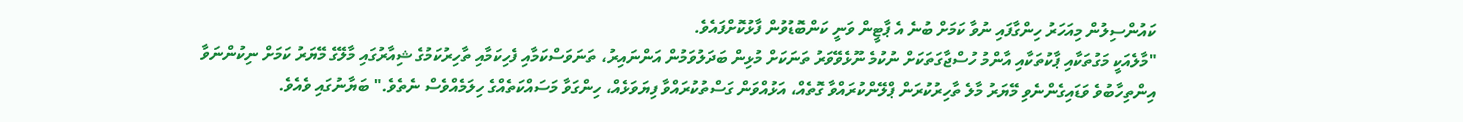ކައުންސިލުން މިއަހަރު ހިންގާފައި ނުވާ ކަމަށް ބުނެ އެ ޕާޓީން ވަނީ ކަންބޮޑުވުން ފާޅުކޮށްފައެވެ.
"މާލެއަކީ މަގުތަކާއި ޕާކުތަކާއި އާންމު ހުސްޖާގަތަކަށް ނުކުމެ ނޫޅެވޭވަރު ތަނަކަށް މުޅިން ބަދަލުވަމުން އަންނައިރު، ތަނަވަސްކަމާއި ފެހިކަމާއި ތާހިރުކަމުގެ ޝިއާރުގައި މާލޭގެ މޭޔަރު ކަމަށް ނިކުންނަވާ އިންތިހާބުވެ ވަޑައިގެންނެވި މޭޔަރު މާލެ ތާހިރުކުރަން ޕްލޭންކުރައްވާ ގޮތެއް، އަޅުއްވަން ގަސްތުކުރައްވާ ފިޔަވަޅެއް، ހިންގަވާ މަސައްކަތެއްގެ ހިލަމެއްވެސް ނެތެވެ." ބަޔާނުގައި ވެއެވެ.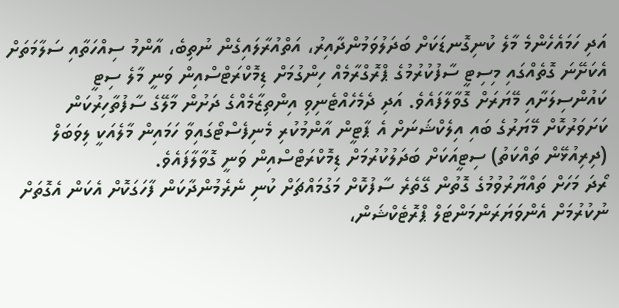އަދި ހަމައެހެންމެ މާލެ ކުނިގޮނޑަކަށް ބަދަލުވަމުންދާއިރު، އަތްއުރާލައިގެން ނުތިބެ، އާންމު ސިއްހަތާއި ސަލާމަތަށް އެކަށޭނަ ގޮތެއްގައި މިސިޓީ ސާފުކުރުމުގެ ޕްރޮގްރާމެއް ހިންގުމަށް ޑިމޮކްރަޓްސްއިން ވަނީ މާލެ ސިޓީ ކައުންސިލަށާއި މޭޔަރަށް ގޮވާލާފައެވެ. އަދި ދެމެހެއްޓެނިވި އިންތިޒާމެއްގެ ދަށުން މާލޭގެ ސާފުތާހިރުކަން ކަށަވަރުކޮށް މޭޔަރުގެ ބައި އިލެކްޝަނަށް އެ ޕާޓީން އާންމުކުރި މެނިފެސްޓޯގައިވާ ހަމައިން މާލެއަކީ ލިވަބަލް (ދިރިއުޅޭން ތައްކަތު) ސިޓީއަކަށް ބަދަލުކުރުމަށް ޑިމޮކްރަޓްސްއިން ވަނީ ގޮވާލާފައެވެ.
ރޯދަ މަހަށް ތައްޔާރުވުމުގެ ގޮތުން ގޭތެރެ ސާފުކޮށް މަގުމައްޗަށް ކުނި ނެރެމުންދާކަން ފާހަގަކޮށް އެކަން އެގޮތަށް ނުކުރުމަށް އެންވަޔަރަންމަންޓަލް ޕްރޮޓެކްޝަން،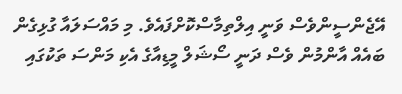އޭޖެންސީންވެސް ވަނީ އިލްތިމާސްކޮށްފައެވެ. މި މައްސަލައާ ގުޅިގެން ބައެއް އާންމުން ވެސް ދަނީ ސޯޝަލް މީޑިއާގެ އެކި މަންސަ ތަކުގައި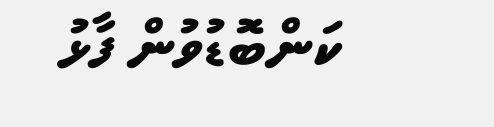ކަންބޮޑުވުން ފާޅު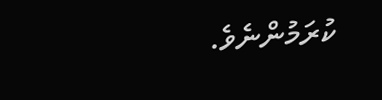ކުރަމުންނެވެ.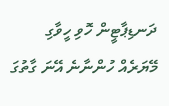ދަނޑިޕާޓީން ހޮވި ހީވާގި މޭޔަރެއް ހުންނާނެ އޭނަ ގާތުގަ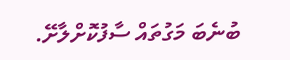ބުނެބަ މަގުތައް ސާފުކޮށްލާށޭ.